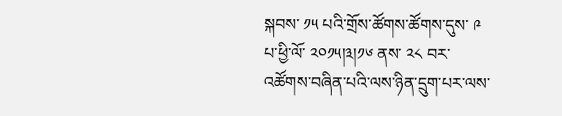སྐབས་ ༡༥ པའི་གྲོས་ཚོགས་ཚོགས་དུས་ ༩ པ་ཕྱི་ལོ་ ༢༠༡༥།༣།༡༦ ནས་ ༢༨ བར་འཚོགས་བཞིན་པའི་ལས་ཉིན་དྲུག་པར་ལས་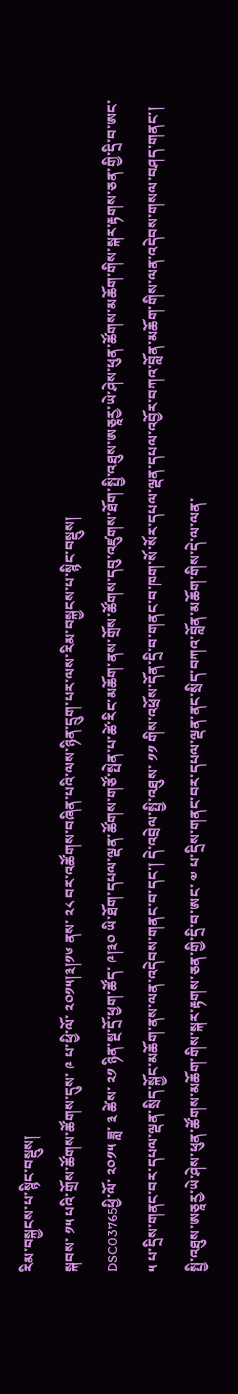རིམ་བསྐྱངས་པ་སྙིང་བསྡུས།
སྐབས་ ༡༥ པའི་གྲོས་ཚོགས་ཚོགས་དུས་ ༩ པ་ཕྱི་ལོ་ ༢༠༡༥།༣།༡༦ ནས་ ༢༨ བར་འཚོགས་བཞིན་པའི་ལས་ཉིན་དྲུག་པར་ལས་རིམ་བསྐྱངས་པ་སྙིང་བསྡུས།
DSC03765ཕྱི་ལོ་ ༢༠༡༥ ཟླ་ ༣ ཚེས་ ༢༡ ཉིན་སྔ་དྲོ་ཕྱག་ཚོད་ ༩།༣༠ ཡི་ཐོག་དཔལ་ལྡན་ཚོགས་གཙོ་སྤེན་པ་ཚེ་རིང་མཆོག་ནས་གྲོས་ཚོགས་དབུ་འཛུགས་ཐོག་སྤྱི་འཐུས་ཨཅཱརྱ་ཡེ་ཤེས་ཕུན་ཚོགས་མཆོག་གིས་སྐར་རྟགས་ཅན་གྱི་དྲི་བ་ཨང་ ༥ པ་དྲིས་གནང་བར་དཔལ་ལྡན་སྲིད་སྐྱོང་མཆོག་ནས་ལན་འདེབས་གནང་བ་དང་། དེ་འབྲེལ་སྤྱི་འཐུས་ ༡༡ གིས་འཕྲོས་དོན་དྲི་བ་གནང་བ་ཁག་སོ་སོར་དཔལ་ལྡན་དཔལ་འབྱོར་བཀའ་བློན་མཆོག་གིས་ལན་འདེབས་གསལ་བཤད་གནང་།
སྤྱི་འཐུས་ཨཅཱརྱ་ཡེ་ཤེས་ཕུན་ཚོགས་མཆོག་གིས་སྐར་རྟགས་ཅན་གྱི་དྲི་བ་ཨང་ ༧ པ་དྲིས་གནང་བར་དཔལ་ལྡན་ནང་སྲིད་བཀའ་བློན་མཆོག་གིས་དེ་ལ་ལན་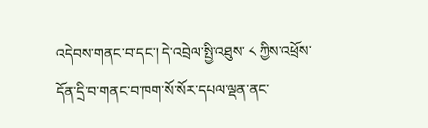འདེབས་གནང་བ་དང་། དེ་འབྲེལ་སྤྱི་འཐུས་ ༨ ཀྱིས་འཕྲོས་དོན་དྲི་བ་གནང་བ་ཁག་སོ་སོར་དཔལ་ལྡན་ནང་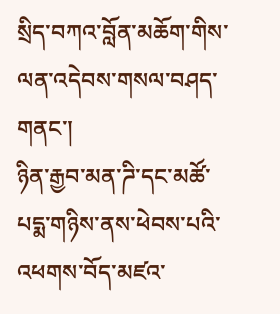སྲིད་བཀའ་བློན་མཆོག་གིས་ལན་འདེབས་གསལ་བཤད་གནང་།
ཉིན་རྒྱབ་མན་ཌི་དང་མཚོ་པདྨ་གཉིས་ནས་ཕེབས་པའི་འཕགས་བོད་མཛའ་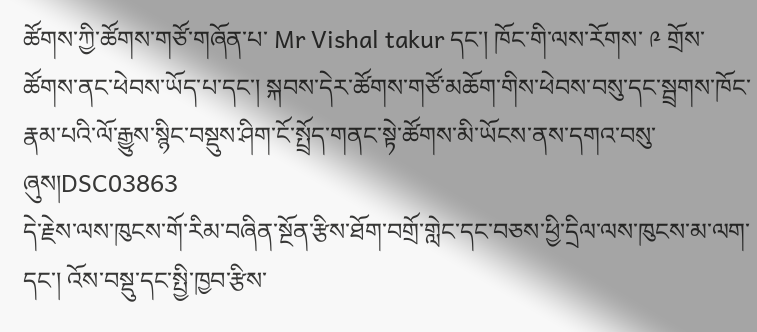ཚོགས་ཀྱི་ཚོགས་གཙོ་གཞོན་པ་ Mr Vishal takur དང་། ཁོང་གི་ལས་རོགས་ ༩ གྲོས་ཚོགས་ནང་ཕེབས་ཡོད་པ་དང་། སྐབས་དེར་ཚོགས་གཙོ་མཆོག་གིས་ཕེབས་བསུ་དང་སྦྲགས་ཁོང་རྣམ་པའི་ལོ་རྒྱུས་སྙིང་བསྡུས་ཤིག་ངོ་སྤྲོད་གནང་སྟེ་ཚོགས་མི་ཡོངས་ནས་དགའ་བསུ་ཞུས།DSC03863
དེ་རྗེས་ལས་ཁུངས་གོ་རིམ་བཞིན་སྔོན་རྩིས་ཐོག་བགྲོ་གླེང་དང་བཅས་ཕྱི་དྲིལ་ལས་ཁུངས་མ་ལག་དང་། འོས་བསྡུ་དང་སྤྱི་ཁྱབ་རྩིས་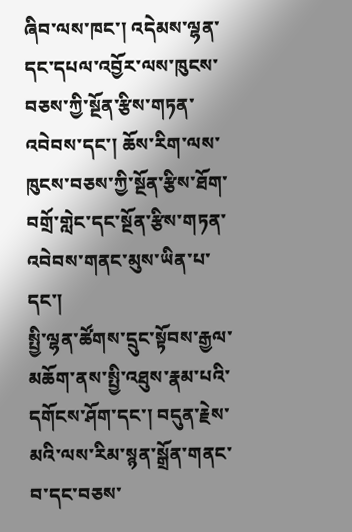ཞིབ་ལས་ཁང་། འདེམས་ལྷན་དང་དཔལ་འབྱོར་ལས་ཁུངས་བཅས་ཀྱི་སྔོན་རྩིས་གཏན་འབེབས་དང་། ཆོས་རིག་ལས་ཁུངས་བཅས་ཀྱི་སྔོན་རྩིས་ཐོག་བགྲོ་གླེང་དང་སྔོན་རྩིས་གཏན་འབེབས་གནང་མུས་ཡིན་པ་དང་།
སྤྱི་ལྷན་ཚོགས་དྲུང་སྟོབས་རྒྱལ་མཆོག་ནས་སྤྱི་འཐུས་རྣམ་པའི་དགོངས་ཤོག་དང་། བདུན་རྗེས་མའི་ལས་རིམ་སྙན་སྒྲོན་གནང་བ་དང་བཅས་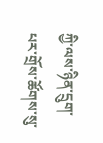ཀྱི་ལས་ཉིན་དྲུག་པར་གྲོས་ཚོགས་སུ་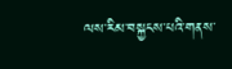ལས་རིམ་བསྐྱངས་པའི་གནས་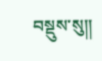བསྡུས་སུ།།